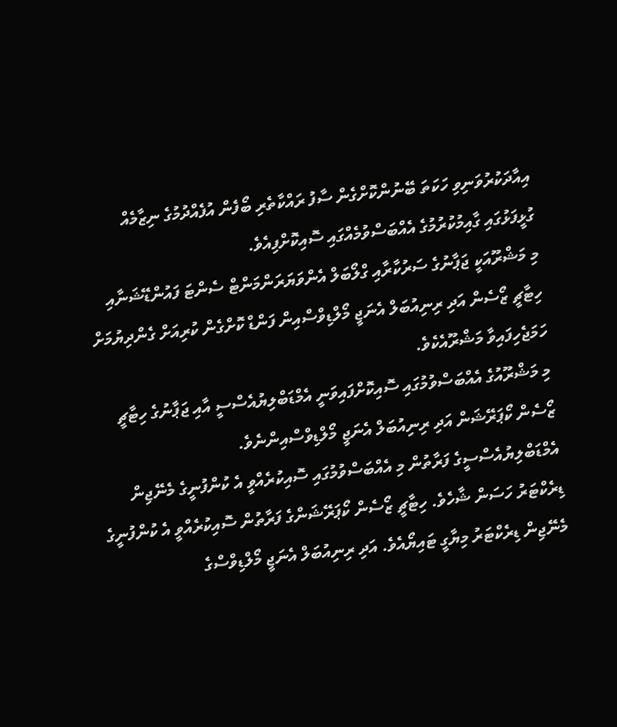އިއާދަކުރުވަނިވި ހަކަތަ ބޭނުންކޮށްގެން ސާފު ރައްކާތެރި ބޯފެން އުފެއްދުމުގެ ނިޒާމެއް ގުޅީފަޅުގައި ގާއިމުކުރުމުގެ އެއްބަސްވުމެއްގައި ސޮއިކޮށްފިއެވެ.
މި މަޝްރޫއަކީ ޖަޕާނުގެ ސަރުކާރާއި ގްލޯބަލް އެންވަޔަރަންމަންޓް ސެންޓަ ފައުންޑޭޝަނާއި ހިޓާޗީ ޒޯސެން އަދި ރިނިއުބަލް އެނަޖީ މޯލްޑިވްސްއިން ފަންޑް ކޮށްގެން ކުރިއަށް ގެންދިޔުމަށް ހަމަޖެހިފައިވާ މަޝްރޫއެކެވެ.
މި މަޝްރޫއުގެ އެއްބަސްވުމުގައި ސޮއިކޮށްފައިވަނީ އެމްޑަބްލިޔުއެސްސީ އާއި ޖަޕާނުގެ ހިޓާޗީ ޒޯސެން ކޯޕަރޭޝަން އަދި ރިނިއުބަލް އެނަޖީ މޯލްޑިވްސްއިންނެވެ.
އެމްޑަބްލިޔުއެސްސީގެ ފަރާތުން މި އެއްބަސްވުމުގައި ސޮއިކުރެއްވީ އެ ކުންފުނީގެ މެނޭޖިން ޑިރެކްޓަރު ހަސަން ޝާހެވެ. ހިޓާޗީ ޒޯސެން ކޯޕަރޭޝަންގެ ފަރާތުން ސޮއިކުރެއްވީ އެ ކުންފުނީގެ މެނޭޖިން ޑިރެކްޓަރު މިޔާގީ ޓައިޔޯއެވެ. އަދި ރިނިއުބަލް އެނަޖީ މޯލްޑިވްސްގެ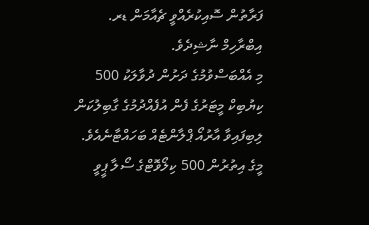ފަރާތުން ސޮއިކުރެއްވީ ޗެއާމަން ޑރ. އިބްރާހިމް ނާޝިދެވެ.
މި އެއްބަސްވުމުގެ ދަށުން ދުވާލަކު 500 ކިޔުބިކް މީޓަރުގެ ފެން އުފެއްދުމުގެ ގާބިލުކަން ލިބިފައިވާ އާރުއޯ ޕްލާންޓެއް ބަހައްޓާނެއެވެ. މީގެ އިތުރުން 500 ކިލޯވޮޓްގެ ސޯލާ ޕީވީ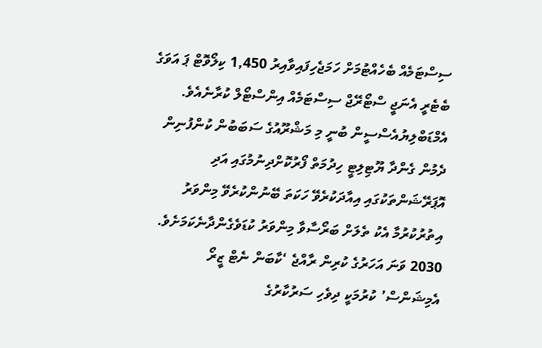ސިސްޓަމެއް ބެހެއްޓުމަށް ހަމަޖެހިފައިވާއިރު 1,450 ކިލޯވޮޓް ޕަ އަވަގެ ބެޓެރީ އެނަޖީ ސްޓޯރޭޖް ސިސްޓަމެއް އިންސްޓޯލް ކުރާނެއެވެ.
އެމްޑަބްލިޔުއެސްސީން ބުނީ މި މަޝްރޫއުގެ ސަބަބުން ކުންފުނިން ދެމުން ގެންދާ ޔޫޓިލިޓީ ހިދުމަތް ފޯރުކޮށްދިނުމުގައި އަދި އޮޕަރޭޝަންތަކުގައި އިއާދަކުރެވޭ ހަކަތަ ބޭނުންކުރެވޭ މިންވަރު އިތުރުކުރުމާ އެކު ތެލަށް ބަރޯސާވާ މިންވަރު ކުޑަވެގެންދާނެކަމަށެވެ.
2030 ވަނަ އަހަރުގެ ކުރިން ރާއްޖެ ‘ކާބަން ނެޓް ޒީރޯ އެމިޝަންސް’ ކުރުމަކީ ދިވެހި ސަރުކާރުގެ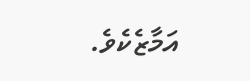އަމާޒެކެވެ.